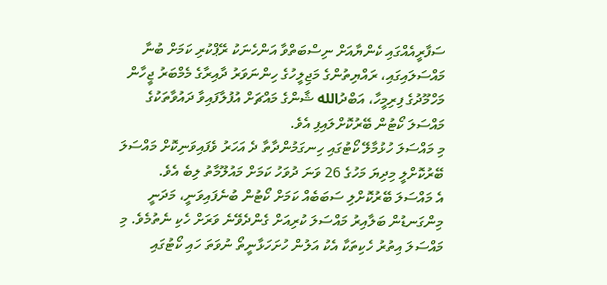ސަފާރީއެއްގައި ކެންޔާއަށް ނިސްބަތްވާ އަންހެނަކު ރޭޕްކުރި ކަމަށް ބުނާ މައްސަލައިގައި، ރައްޔިތުންގެ މަޖިލީހުގެ ހިންނަވަރު ދާއިރާގެ މެމްބަރު ޖީހާން މަހްމޫދުގެ ފިރިމީހާ، އަބްދުالله ޝާންގެ މައްޗަށް އުފުލާފައިވާ ދައުވާތަކުގެ މައްސަލަ ކޯޓުން ބޭރުކޮށްލައިފި އެވެ.
މި މައްސަލަ ހުޅުމާލޭ ކޯޓުގައި ހިނގަމުންދާތާ ދެ އަހަރު ވެފައިވަނިކޮށް މައްސަލަ ބޭރުކޮށްލީ މިދިޔަ މަހުގެ 26 ވަނަ ދުވަހު ކަމަށް މައުލޫމާތު ލިބެ އެވެ.
އެ މައްސަލަ ބޭރުކޮށްލި ސަބަބެއް ކަމަށް ކޯޓުން ބުނެފައިވަނީ، މަދަނީ މިންގަނޑުން ބަލާއިރު މައްސަލަ ކުރިއަށް ގެންދެވޭނެ ވަރަށް ހެކި ނެތުމެވެ. މި މައްސަލަ އިތުރު ހެކިތަކާ އެކު އަލުން ހުށަހަޅާނީތޯ ނުވަތަ ހައި ކޯޓުގައި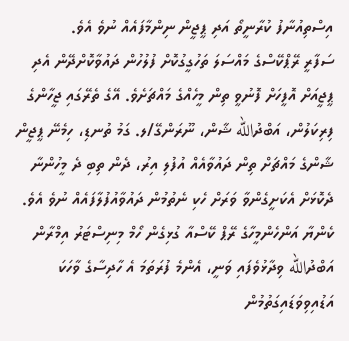އިސްތިއުނާފު ކުރާނީތޯ އަދި ޕީޖީން ނިންމާފައެއް ނުވެ އެވެ.
ސަފާރީ ރޭޕްކޭސްގެ މައްސަލަ ތަހުގީގުކޮށް ފުލުހުން ދައުވާކޮށްދޭން އެދި ޕީޖީއަށް އޮފީހަށް ފޮނުވީ ތިން މީހެއްގެ މައްޗަށެވެ. އޭގެ ތެރޭގައި ޖީހާންގެ ފިރިކަލުން، އަބްދުالله ޝާން، ނޫރަންގޭ/ލ. ގަމު ތުނޑި، ހިމެނޭ ޕީޖީން ޝާންގެ މައްޗަށް ތިން ދައުވާއެއް އުފުލި އިރު، ދެން ތިބި ދެ މީހުންނާ ދެކޮޅަށް އެކަށީގެންވާ ވަރަށް ހެކި ނެތުމުން ދައުވާއުފުލާފައެއް ނުވެ އެވެ.
ކެންޔާ އަންހެންމީހާގެ ރޭޕް ކޭސްއާ ގުޅިގެން ހޯމް މިނިސްޓަރު އިމްރާން އަބްދުالله ވިދާޅުވެފައި ވަނީ، އެންމެ ފުރަތަމަ އެ ހާދިސާގެ ވާހަކަ އަޑުއިވިވަޑައިގަތުމުން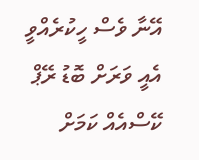އޭނާ ވެސް ހީކުރެއްވީ އެއީ ވަރަށް ބޮޑު ރޭޕް ކޭސްއެއް ކަމަށް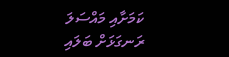ކަމަށާއި މައްސަލަ ރަނގަޅަށް ބަލައި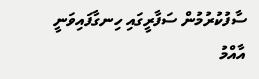ސާފުކުރުމުން ސަފާރީގައި ހިނގާފައިވަނީ އާއްމު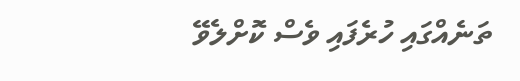ތަނެއްގައި ހުރެފައި ވެސް ކޮށްލެވޭ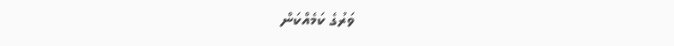ވަރުގެ ކަމެއްކަން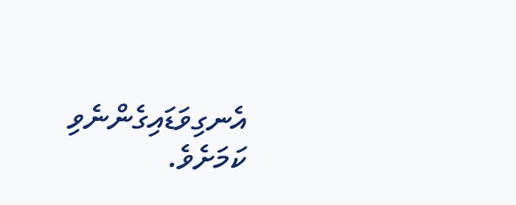އެނގިވަޑައިގެންނެވި ކަމަށެވެ.